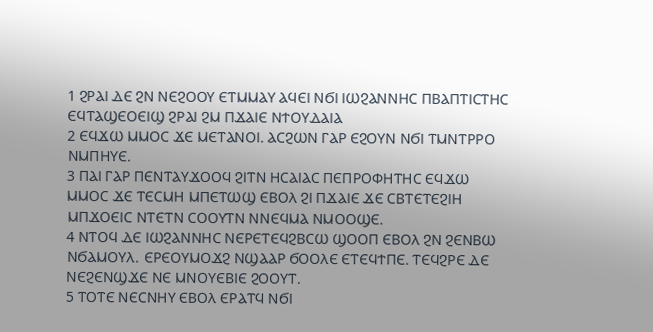1 ϨⲢⲀⲒ ⲆⲈ ϨⲚ ⲚⲈϨⲞⲞⲨ ⲈⲦⲘⲘⲀⲨ ⲀϤⲈⲒ ⲚϬⲒ ⲒⲰϨⲀⲚⲚⲎⲤ ⲠⲂⲀⲠⲦⲒⲤⲦⲎⲤ ⲈϤⲦⲀϢⲈⲞⲈⲒϢ ϨⲢⲀⲒ ϨⲘ ⲠϪⲀⲒⲈ ⲚϮⲞⲨⲆⲀⲒⲀ
2 ⲈϤϪⲰ ⲘⲘⲞⲤ ϪⲈ ⲘⲈⲦⲀⲚⲞⲒ. ⲀⲤϨⲰⲚ ⲄⲀⲢ ⲈϨⲞⲨⲚ ⲚϬⲒ ⲦⲘⲚⲦⲢⲢⲞ ⲚⲘⲠⲎⲨⲈ.
3 ⲠⲀⲒ ⲄⲀⲢ ⲠⲈⲚⲦⲀⲨϪⲞⲞϤ ϨⲒⲦⲚ ⲎⲤⲀⲒⲀⲤ ⲠⲈⲠⲢⲞⲪⲎⲦⲎⲤ ⲈϤϪⲰ ⲘⲘⲞⲤ ϪⲈ ⲦⲈⲤⲘⲎ ⲘⲠⲈⲦⲰϢ ⲈⲂⲞⲖ ϨⲒ ⲠϪⲀⲒⲈ ϪⲈ ⲤⲂⲦⲈⲦⲈϨⲒⲎ ⲘⲠϪⲞⲈⲒⲤ ⲚⲦⲈⲦⲚ ⲤⲞⲞⲨⲦⲚ ⲚⲚⲈϤⲘⲀ ⲚⲘⲞⲞϢⲈ.
4 ⲚⲦⲞϤ ⲆⲈ ⲒⲰϨⲀⲚⲚⲎⲤ ⲚⲈⲢⲈⲦⲈϤϨⲂⲤⲰ ϢⲞⲞⲠ ⲈⲂⲞⲖ ϨⲚ ϨⲈⲚⲂⲰ ⲚϬⲀⲘⲞⲨⲖ. ⲈⲢⲈⲞⲨⲘⲞϪϨ ⲚϢⲀⲀⲢ ϬⲞⲞⲖⲈ ⲈⲦⲈϤϮⲠⲈ. ⲦⲈϤϨⲢⲈ ⲆⲈ ⲚⲈϨⲈⲚϢϪⲈ ⲚⲈ ⲘⲚⲞⲨⲈⲂⲒⲈ ϨⲞⲞⲨⲦ.
5 ⲦⲞⲦⲈ ⲚⲈⲤⲚⲎⲨ ⲈⲂⲞⲖ ⲈⲢⲀⲦϤ ⲚϬⲒ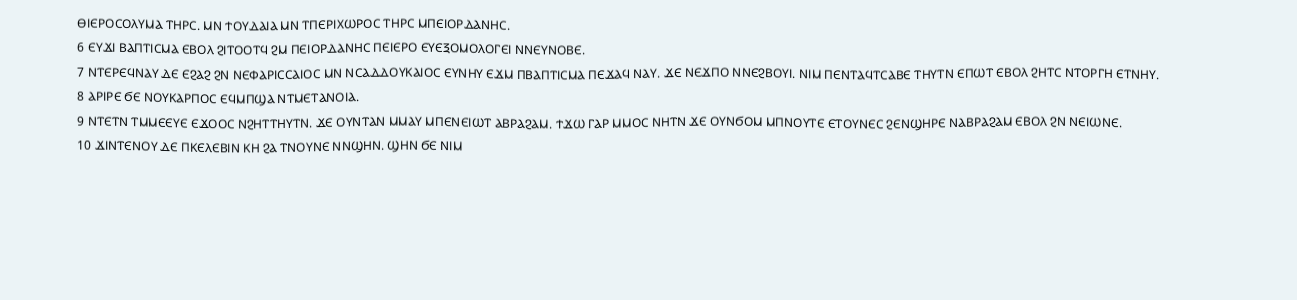ⲐⲒⲈⲢⲞⲤⲞⲖⲨⲘⲀ ⲦⲎⲢⲤ. ⲘⲚ ϮⲞⲨⲆⲀⲒⲀ ⲘⲚ ⲦⲠⲈⲢⲒⲬⲰⲢⲞⲤ ⲦⲎⲢⲤ ⲘⲠⲈⲒⲞⲢⲆⲀⲚⲎⲤ.
6 ⲈⲨϪⲒ ⲂⲀⲠⲦⲒⲤⲘⲀ ⲈⲂⲞⲖ ϨⲒⲦⲞⲞⲦϤ ϨⲘ ⲠⲈⲒⲞⲢⲆⲀⲚⲎⲤ ⲠⲈⲒⲈⲢⲞ ⲈⲨⲈⲜⲞⲘⲞⲖⲞⲄⲈⲒ ⲚⲚⲈⲨⲚⲞⲂⲈ.
7 ⲚⲦⲈⲢⲈϤⲚⲀⲨ ⲆⲈ ⲈϨⲀϨ ϨⲚ ⲚⲈⲪⲀⲢⲒⲤⲤⲀⲒⲞⲤ ⲘⲚ ⲚⲤⲀⲆⲆⲞⲨⲔⲀⲒⲞⲤ ⲈⲨⲚⲎⲨ ⲈϪⲘ ⲠⲂⲀⲠⲦⲒⲤⲘⲀ ⲠⲈϪⲀϤ ⲚⲀⲨ. ϪⲈ ⲚⲈϪⲠⲞ ⲚⲚⲈϨⲂⲞⲨⲒ. ⲚⲒⲘ ⲠⲈⲚⲦⲀϤⲦⲤⲀⲂⲈ ⲦⲎⲨⲦⲚ ⲈⲠⲰⲦ ⲈⲂⲞⲖ ϨⲎⲦⲤ ⲚⲦⲞⲢⲄⲎ ⲈⲦⲚⲎⲨ.
8 ⲀⲢⲒⲢⲈ ϬⲈ ⲚⲞⲨⲔⲀⲢⲠⲞⲤ ⲈϤⲘⲠϢⲀ ⲚⲦⲘⲈⲦⲀⲚⲞⲒⲀ.
9 ⲚⲦⲈⲦⲚ ⲦⲘⲘⲈⲈⲨⲈ ⲈϪⲞⲞⲤ ⲚϨⲎⲦⲦⲎⲨⲦⲚ. ϪⲈ ⲞⲨⲚⲦⲀⲚ ⲘⲘⲀⲨ ⲘⲠⲈⲚⲈⲒⲰⲦ ⲀⲂⲢⲀϨⲀⲘ. ϮϪⲰ ⲄⲀⲢ ⲘⲘⲞⲤ ⲚⲎⲦⲚ ϪⲈ ⲞⲨⲚϬⲞⲘ ⲘⲠⲚⲞⲨⲦⲈ ⲈⲦⲞⲨⲚⲈⲤ ϨⲈⲚϢⲎⲢⲈ ⲚⲀⲂⲢⲀϨⲀⲘ ⲈⲂⲞⲖ ϨⲚ ⲚⲈⲒⲰⲚⲈ.
10 ϪⲒⲚⲦⲈⲚⲞⲨ ⲆⲈ ⲠⲔⲈⲖⲈⲂⲒⲚ ⲔⲎ ϨⲀ ⲦⲚⲞⲨⲚⲈ ⲚⲚϢⲎⲚ. ϢⲎⲚ ϬⲈ ⲚⲒⲘ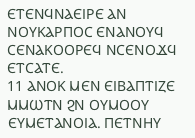ⲈⲦⲈⲚϤⲚⲀⲈⲒⲢⲈ ⲀⲚ ⲚⲞⲨⲔⲀⲢⲠⲞⲤ ⲈⲚⲀⲚⲞⲨϤ ⲤⲈⲚⲀⲔⲞⲞⲢⲈϤ ⲚⲤⲈⲚⲞϪϤ ⲈⲦⲤⲀⲦⲈ.
11 ⲀⲚⲞⲔ ⲘⲈⲚ ⲈⲒⲂⲀⲠⲦⲒⲌⲈ ⲘⲘⲰⲦⲚ ϨⲚ ⲞⲨⲘⲞⲞⲨ ⲈⲨⲘⲈⲦⲀⲚⲞⲒⲀ. ⲠⲈⲦⲚⲎⲨ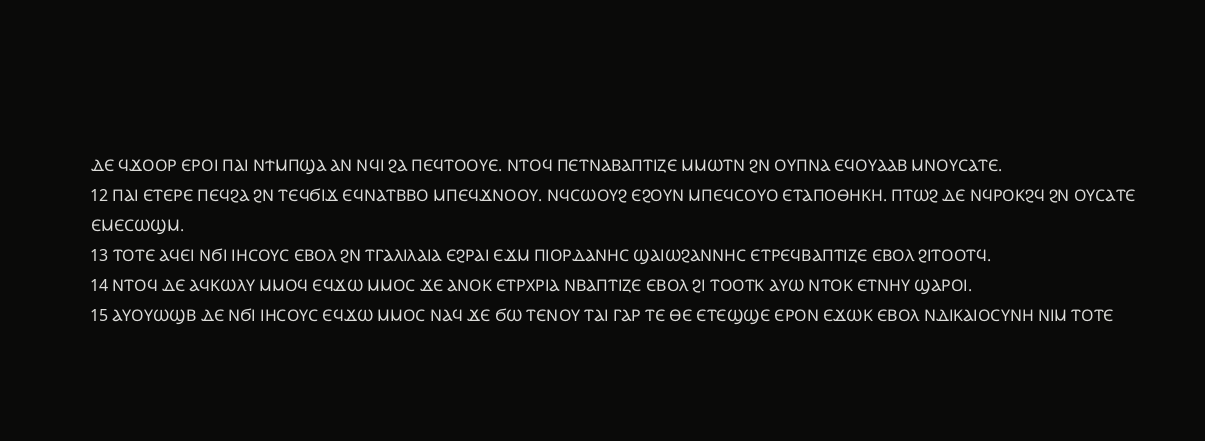ⲆⲈ ϤϪⲞⲞⲢ ⲈⲢⲞⲒ ⲠⲀⲒ ⲚϮⲘⲠϢⲀ ⲀⲚ ⲚϤⲒ ϨⲀ ⲠⲈϤⲦⲞⲞⲨⲈ. ⲚⲦⲞϤ ⲠⲈⲦⲚⲀⲂⲀⲠⲦⲒⲌⲈ ⲘⲘⲰⲦⲚ ϨⲚ ⲞⲨⲠⲚⲀ ⲈϤⲞⲨⲀⲀⲂ ⲘⲚⲞⲨⲤⲀⲦⲈ.
12 ⲠⲀⲒ ⲈⲦⲈⲢⲈ ⲠⲈϤϨⲀ ϨⲚ ⲦⲈϤϬⲒϪ ⲈϤⲚⲀⲦⲂⲂⲞ ⲘⲠⲈϤϪⲚⲞⲞⲨ. ⲚϤⲤⲰⲞⲨϨ ⲈϨⲞⲨⲚ ⲘⲠⲈϤⲤⲞⲨⲞ ⲈⲦⲀⲠⲞⲐⲎⲔⲎ. ⲠⲦⲰϨ ⲆⲈ ⲚϤⲢⲞⲔϨϤ ϨⲚ ⲞⲨⲤⲀⲦⲈ ⲈⲘⲈⲤⲰϢⲘ.
13 ⲦⲞⲦⲈ ⲀϤⲈⲒ ⲚϬⲒ ⲒⲎⲤⲞⲨⲤ ⲈⲂⲞⲖ ϨⲚ ⲦⲄⲀⲖⲒⲖⲀⲒⲀ ⲈϨⲢⲀⲒ ⲈϪⲘ ⲠⲒⲞⲢⲆⲀⲚⲎⲤ ϢⲀⲒⲰϨⲀⲚⲚⲎⲤ ⲈⲦⲢⲈϤⲂⲀⲠⲦⲒⲌⲈ ⲈⲂⲞⲖ ϨⲒⲦⲞⲞⲦϤ.
14 ⲚⲦⲞϤ ⲆⲈ ⲀϤⲔⲰⲖⲨ ⲘⲘⲞϤ ⲈϤϪⲰ ⲘⲘⲞⲤ ϪⲈ ⲀⲚⲞⲔ ⲈⲦⲢⲬⲢⲒⲀ ⲚⲂⲀⲠⲦⲒⲌⲈ ⲈⲂⲞⲖ ϨⲒ ⲦⲞⲞⲦⲔ ⲀⲨⲰ ⲚⲦⲞⲔ ⲈⲦⲚⲎⲨ ϢⲀⲢⲞⲒ.
15 ⲀⲨⲞⲨⲰϢⲂ ⲆⲈ ⲚϬⲒ ⲒⲎⲤⲞⲨⲤ ⲈϤϪⲰ ⲘⲘⲞⲤ ⲚⲀϤ ϪⲈ ϬⲰ ⲦⲈⲚⲞⲨ ⲦⲀⲒ ⲄⲀⲢ ⲦⲈ ⲐⲈ ⲈⲦⲈϢϢⲈ ⲈⲢⲞⲚ ⲈϪⲰⲔ ⲈⲂⲞⲖ ⲚⲆⲒⲔⲀⲒⲞⲤⲨⲚⲎ ⲚⲒⲘ ⲦⲞⲦⲈ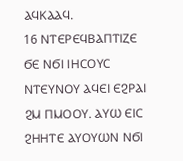ⲀϤⲔⲀⲀϤ.
16 ⲚⲦⲈⲢⲈϤⲂⲀⲠⲦⲒⲌⲈ ϬⲈ ⲚϬⲒ ⲒⲎⲤⲞⲨⲤ ⲚⲦⲈⲨⲚⲞⲨ ⲀϤⲈⲒ ⲈϨⲢⲀⲒ ϨⲘ ⲠⲘⲞⲞⲨ. ⲀⲨⲰ ⲈⲒⲤ ϨⲎⲎⲦⲈ ⲀⲨⲞⲨⲰⲚ ⲚϬⲒ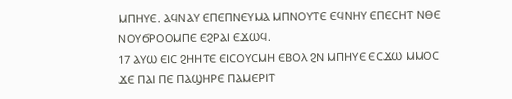ⲘⲠⲎⲨⲈ. ⲀϤⲚⲀⲨ ⲈⲠⲈⲠⲚⲈⲨⲘⲀ ⲘⲠⲚⲞⲨⲦⲈ ⲈϤⲚⲎⲨ ⲈⲠⲈⲤⲎⲦ ⲚⲐⲈ ⲚⲞⲨϬⲢⲞⲞⲘⲠⲈ ⲈϨⲢⲀⲒ ⲈϪⲰϤ.
17 ⲀⲨⲰ ⲈⲒⲤ ϨⲎⲎⲦⲈ ⲈⲒⲤⲞⲨⲤⲘⲎ ⲈⲂⲞⲖ ϨⲚ ⲘⲠⲎⲨⲈ ⲈⲤϪⲰ ⲘⲘⲞⲤ ϪⲈ ⲠⲀⲒ ⲠⲈ ⲠⲀϢⲎⲢⲈ ⲠⲀⲘⲈⲢⲒⲦ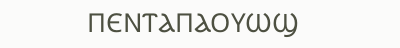ⲠⲈⲚⲦⲀⲠⲀⲞⲨⲰϢ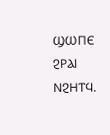ϢⲰⲠⲈ ϨⲢⲀⲒ ⲚϨⲎⲦϤ.